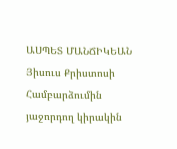ԱՍՊԵՏ ՄԱՆՃԻԿԵԱՆ
Յիսուս Քրիստոսի Համբարձումին յաջորդող կիրակին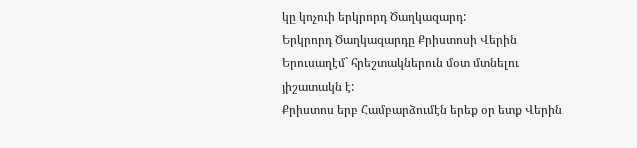կը կոչուի երկրորդ Ծաղկազարդ:
Երկրորդ Ծաղկազարդը Քրիստոսի Վերին Երուսաղէմ` հրեշտակներուն մօտ մտնելու յիշատակն է:
Քրիստոս երբ Համբարձումէն երեք օր ետք Վերին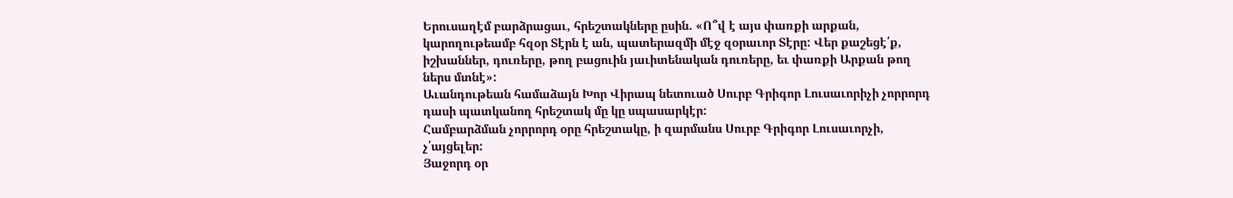Երուսաղէմ բարձրացաւ, հրեշտակները ըսին. «Ո՞վ է այս փառքի արքան, կարողութեամբ հզօր Տէրն է ան, պատերազմի մէջ զօրաւոր Տէրը: Վեր քաշեցէ՛ք, իշխաններ, դուռերը, թող բացուին յաւիտենական դուռերը, եւ փառքի Արքան թող ներս մտնէ»:
Աւանդութեան համաձայն Խոր Վիրապ նետուած Սուրբ Գրիգոր Լուսաւորիչի չորրորդ դասի պատկանող հրեշտակ մը կը սպասարկէր:
Համբարձման չորրորդ օրը հրեշտակը, ի զարմանս Սուրբ Գրիգոր Լուսաւորչի, չ՛այցելեր:
Յաջորդ օր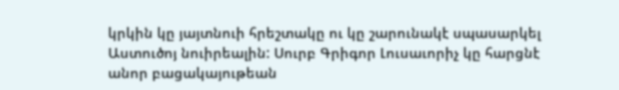կրկին կը յայտնուի հրեշտակը ու կը շարունակէ սպասարկել Աստուծոյ նուիրեալին: Սուրբ Գրիգոր Լուսաւորիչ կը հարցնէ անոր բացակայութեան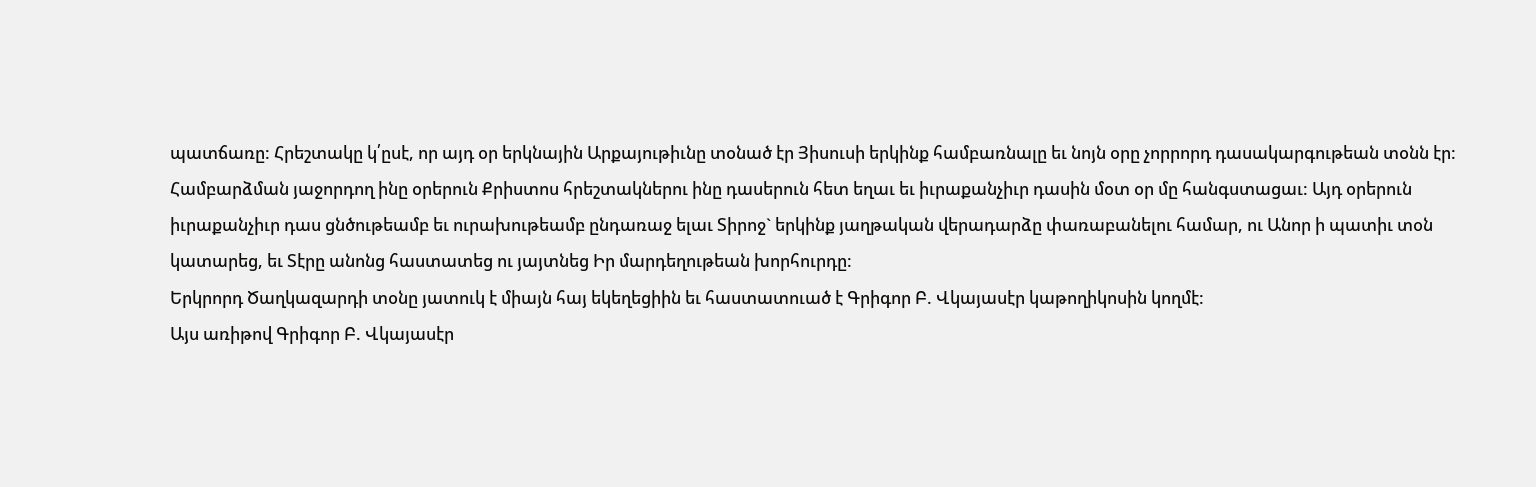պատճառը: Հրեշտակը կ՛ըսէ, որ այդ օր երկնային Արքայութիւնը տօնած էր Յիսուսի երկինք համբառնալը եւ նոյն օրը չորրորդ դասակարգութեան տօնն էր:
Համբարձման յաջորդող ինը օրերուն Քրիստոս հրեշտակներու ինը դասերուն հետ եղաւ եւ իւրաքանչիւր դասին մօտ օր մը հանգստացաւ: Այդ օրերուն իւրաքանչիւր դաս ցնծութեամբ եւ ուրախութեամբ ընդառաջ ելաւ Տիրոջ` երկինք յաղթական վերադարձը փառաբանելու համար, ու Անոր ի պատիւ տօն կատարեց, եւ Տէրը անոնց հաստատեց ու յայտնեց Իր մարդեղութեան խորհուրդը:
Երկրորդ Ծաղկազարդի տօնը յատուկ է միայն հայ եկեղեցիին եւ հաստատուած է Գրիգոր Բ. Վկայասէր կաթողիկոսին կողմէ:
Այս առիթով Գրիգոր Բ. Վկայասէր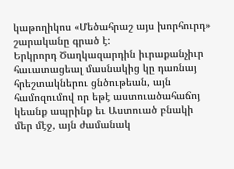կաթողիկոս «Մեծահրաշ այս խորհուրդ» շարականը գրած է:
Երկրորդ Ծաղկազարդին իւրաքանչիւր հաւատացեալ մասնակից կը դառնայ հրեշտակներու ցնծութեան, այն համոզումով որ եթէ աստուածահաճոյ կեանք ապրինք եւ Աստուած բնակի մեր մէջ, այն ժամանակ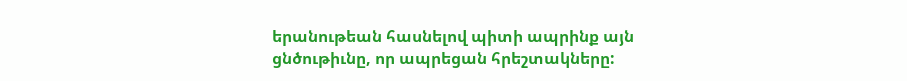երանութեան հասնելով պիտի ապրինք այն ցնծութիւնը, որ ապրեցան հրեշտակները: